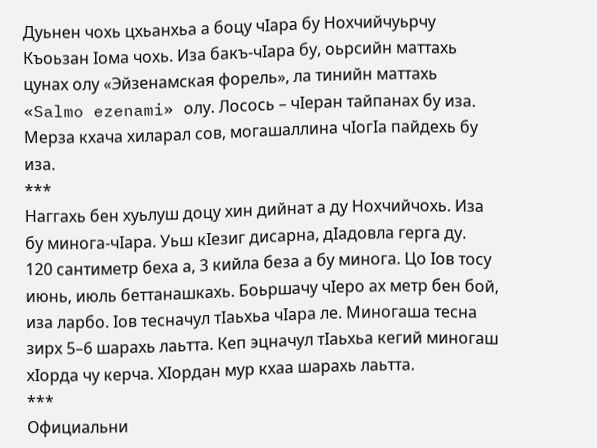Дуьнен чохь цхьанхьа а боцу чIара бу Нохчийчуьрчу Къоьзан Iома чохь. Иза бакъ-чIара бу, оьрсийн маттахь цунах олу «Эйзенамская форель», ла тинийн маттахь «Salmo ezenami» олу. Лосось – чIеран тайпанах бу иза. Мерза кхача хиларал сов, могашаллина чIогIа пайдехь бу иза.
***
Наггахь бен хуьлуш доцу хин дийнат а ду Нохчийчохь. Иза бу минога-чIара. Уьш кIезиг дисарна, дIадовла герга ду.
120 сантиметр беха а, 3 кийла беза а бу минога. Цо Iов тосу июнь, июль беттанашкахь. Боьршачу чIеро ах метр бен бой, иза ларбо. Iов тесначул тIаьхьа чIара ле. Миногаша тесна зирх 5–6 шарахь лаьтта. Кеп эцначул тIаьхьа кегий миногаш хIорда чу керча. ХIордан мур кхаа шарахь лаьтта.
***
Официальни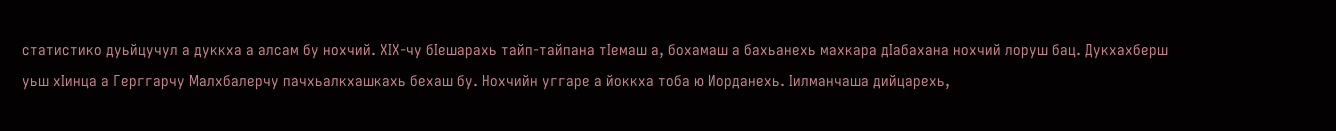статистико дуьйцучул а дуккха а алсам бу нохчий. ХIХ-чу бIешарахь тайп-тайпана тIемаш а, бохамаш а бахьанехь махкара дIабахана нохчий лоруш бац. Дукхахберш уьш хIинца а Герггарчу Малхбалерчу пачхьалкхашкахь бехаш бу. Нохчийн уггаре а йоккха тоба ю Иорданехь. Iилманчаша дийцарехь,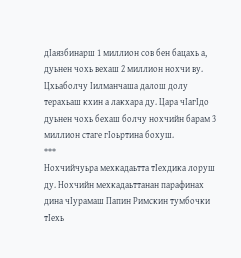дIаязбинарш 1 миллион сов бен бацахь а, дуьнен чохь вехаш 2 миллион нохчи ву. Цхьаболчу Iилманчаша далош долу терахьаш кхин а лакхара ду. Цара чIагIдо дуьнен чохь бехаш болчу нохчийн барам 3 миллион стаге гIоьртина бохуш.
***
Нохчийчуьра мехкадаьтта тIехдика лоруш ду. Нохчийн мехкадаьттанан парафинах дина чIурамаш Папин Римскин тумбочки тIехь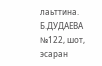лаьттина.
Б.ДУДАЕВА
№122, шот, эсаран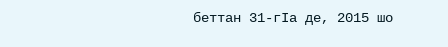беттан 31-гIа де, 2015 шо